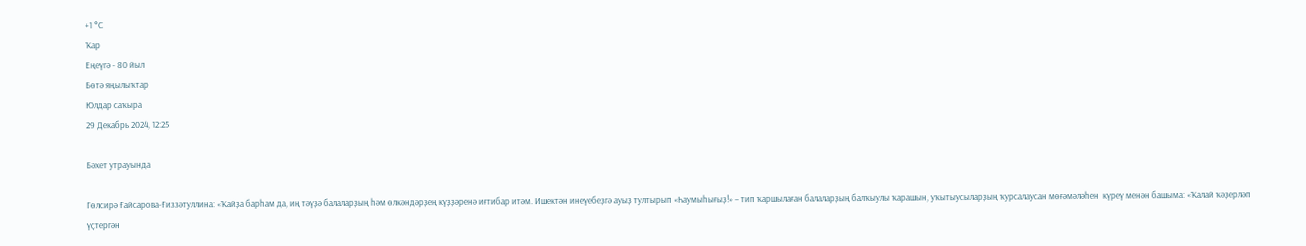+1 °С
Ҡар
Еңеүгә - 80 йыл
Бөтә яңылыҡтар
Юлдар саҡыра
29 Декабрь 2024, 12:25

Бәхет утрауында

Гөлсирә Ғайсарова-Ғиззәтуллина: «Ҡайҙа барһам да, иң тәүҙә балаларҙың һәм өлкәндәрҙең күҙҙәренә иғтибар итәм. Ишектән инеүебеҙгә ауыҙ тултырып «Һаумыһығыҙ!» – тип ҡаршылаған балаларҙың балҡыулы ҡарашын, уҡытыусыларҙың ҡурсалаусан мөғәмәләһен  күреү менән башыма: «Ҡалай ҡәҙерләп үҫтергән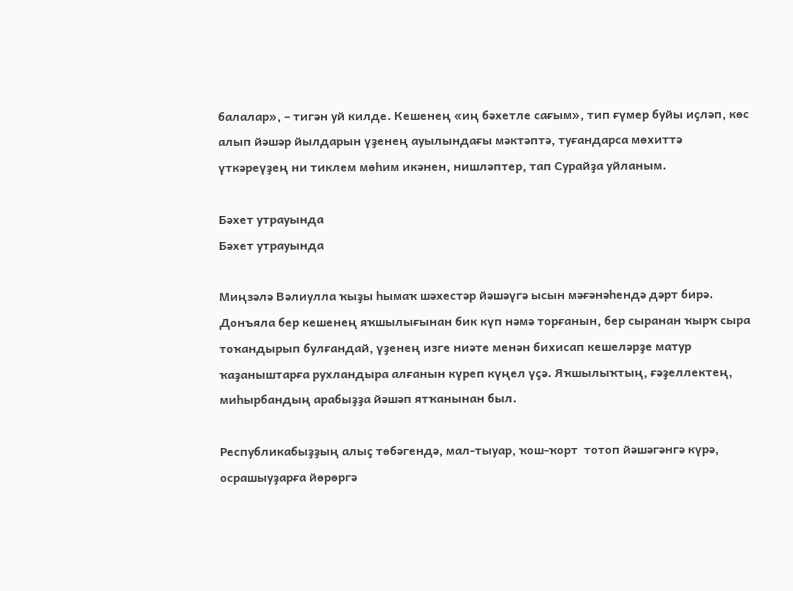балалар», – тигән уй килде. Кешенең «иң бәхетле сағым», тип ғүмер буйы иҫләп, көс алып йәшәр йылдарын үҙенең ауылындағы мәктәптә, туғандарса мөхиттә үткәреүҙең ни тиклем мөһим икәнен, нишләптер, тап Сурайҙа уйланым.

Бәхет утрауында
Бәхет утрауында

Миңзәлә Вәлиулла ҡыҙы һымаҡ шәхестәр йәшәүгә ысын мәғәнәһендә дәрт бирә. Донъяла бер кешенең яҡшылығынан бик күп нәмә торғанын, бер сыранан ҡырҡ сыра тоҡандырып булғандай, үҙенең изге ниәте менән бихисап кешеләрҙе матур ҡаҙаныштарға рухландыра алғанын күреп күңел үҫә. Яҡшылыҡтың, ғәҙеллектең, миһырбандың арабыҙҙа йәшәп ятҡанынан был.

Республикабыҙҙың алыҫ төбәгендә, мал-тыуар, ҡош-ҡорт  тотоп йәшәгәнгә күрә, осрашыуҙарға йөрөргә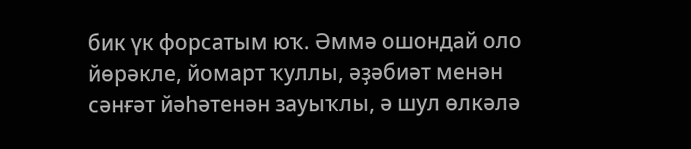бик үк форсатым юҡ. Әммә ошондай оло йөрәкле, йомарт ҡуллы, әҙәбиәт менән сәнғәт йәһәтенән зауыҡлы, ә шул өлкәлә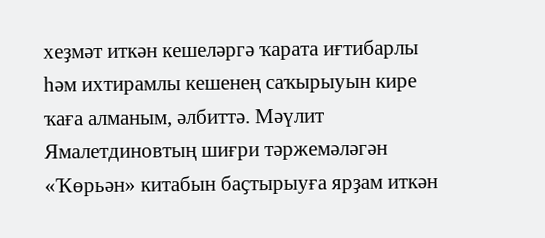хеҙмәт иткән кешеләргә ҡарата иғтибарлы һәм ихтирамлы кешенең саҡырыуын кире ҡаға алманым, әлбиттә. Мәүлит Ямалетдиновтың шиғри тәржемәләгән «Ҡөрьән» китабын баҫтырыуға ярҙам иткән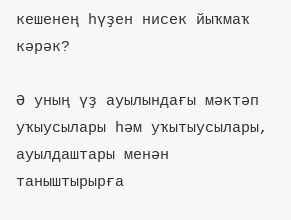кешенең һүҙен нисек йыҡмаҡ кәрәк?

Ә уның үҙ ауылындағы мәктәп уҡыусылары һәм уҡытыусылары, ауылдаштары менән таныштырырға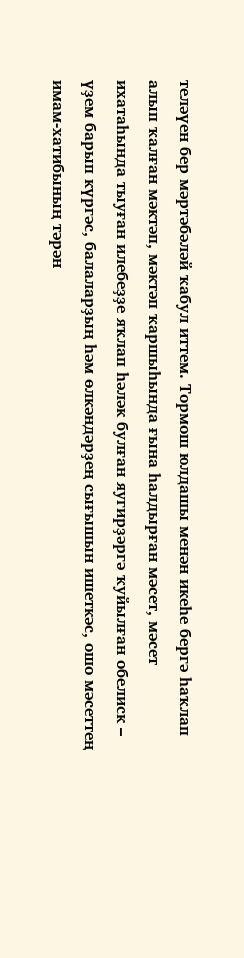теләүен бер мәртәбәләй ҡабул иттем. Тормош юлдашы менән икеһе бергә һаҡлап алып ҡалған мәктәп, мәктәп ҡаршыһында ғына һалдырған мәсет, мәсет ихатаһында тыуған илебеҙҙе яҡлап һәләк булған яугирҙәргә ҡуйылған обелиск –  үҙем барып күргәс, балаларҙың һәм өлкәндәрҙең сығышын ишеткәс, ошо мәсеттең имам-хатибының тәрән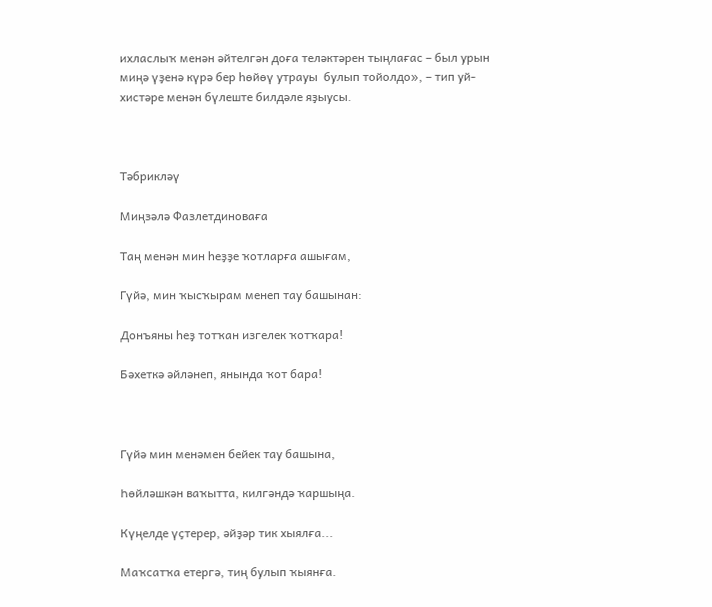ихласлыҡ менән әйтелгән доға теләктәрен тыңлағас – был урын миңә үҙенә күрә бер һөйөү утрауы  булып тойолдо», – тип уй-хистәре менән бүлеште билдәле яҙыусы.



Тәбрикләү

Миңзәлә Фазлетдиноваға

Таң менән мин һеҙҙе ҡотларға ашығам,

Гүйә, мин ҡысҡырам менеп тау башынан:

Донъяны һеҙ тотҡан изгелек ҡотҡара!

Бәхеткә әйләнеп, янында ҡот бара!



Гүйә мин менәмен бейек тау башына,

Һөйләшкән ваҡытта, килгәндә ҡаршыңа.

Күңелде үҫтерер, әйҙәр тик хыялға...

Маҡсатҡа етергә, тиң булып ҡыянға.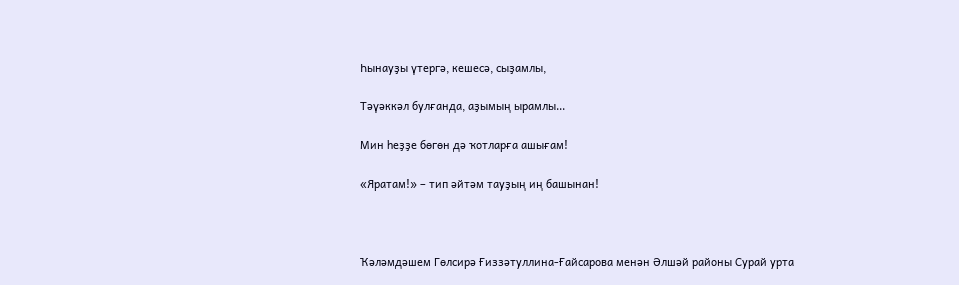Һынауҙы үтергә, кешесә, сыҙамлы,

Тәүәккәл булғанда, аҙымың ырамлы...

Мин һеҙҙе бөгөн дә ҡотларға ашығам!

«Яратам!» – тип әйтәм тауҙың иң башынан!



Ҡәләмдәшем Гөлсирә Ғиззәтуллина-Ғайсарова менән Әлшәй районы Сурай урта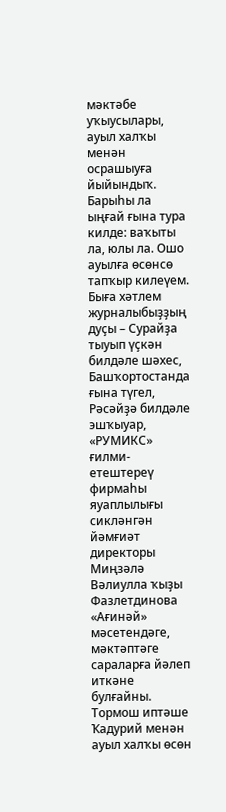мәктәбе уҡыусылары, ауыл халҡы менән осрашыуға йыйындыҡ. Барыһы ла ыңғай ғына тура килде: ваҡыты ла, юлы ла. Ошо ауылға өсөнсө тапҡыр килеүем. Быға хәтлем журналыбыҙҙың дуҫы – Сурайҙа тыуып үҫкән билдәле шәхес, Башҡортостанда ғына түгел, Рәсәйҙә билдәле эшҡыуар, «РУМИКС» ғилми-етештереү фирмаһы яуаплылығы сикләнгән йәмғиәт директоры Миңзәлә Вәлиулла ҡыҙы Фазлетдинова «Ағинәй» мәсетендәге, мәктәптәге сараларға йәлеп иткәне булғайны. Тормош иптәше Ҡадурий менән ауыл халҡы өсөн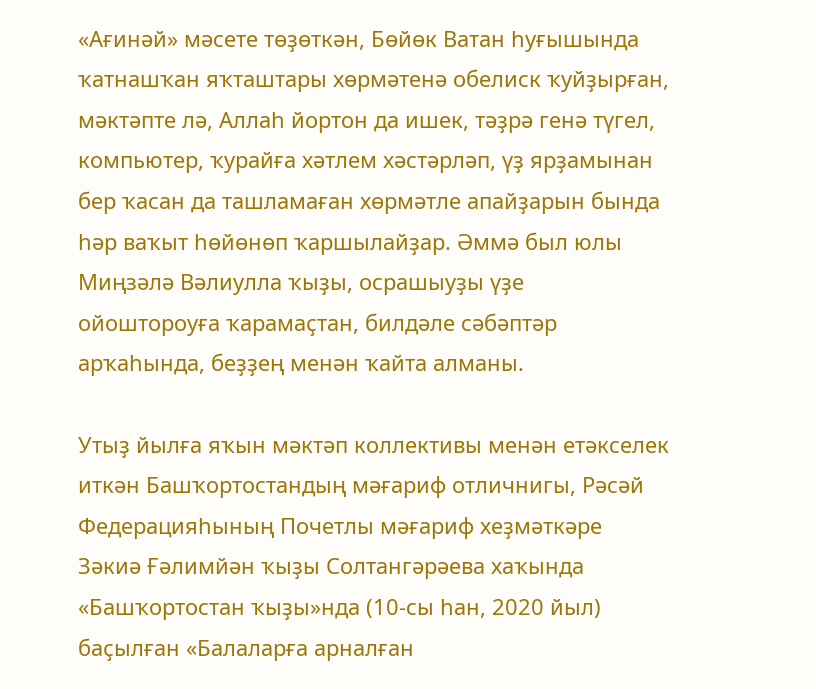«Ағинәй» мәсете төҙөткән, Бөйөк Ватан һуғышында ҡатнашҡан яҡташтары хөрмәтенә обелиск ҡуйҙырған, мәктәпте лә, Аллаһ йортон да ишек, тәҙрә генә түгел, компьютер, ҡурайға хәтлем хәстәрләп, үҙ ярҙамынан бер ҡасан да ташламаған хөрмәтле апайҙарын бында һәр ваҡыт һөйөнөп ҡаршылайҙар. Әммә был юлы Миңзәлә Вәлиулла ҡыҙы, осрашыуҙы үҙе ойоштороуға ҡарамаҫтан, билдәле сәбәптәр арҡаһында, беҙҙең менән ҡайта алманы.

Утыҙ йылға яҡын мәктәп коллективы менән етәкселек иткән Башҡортостандың мәғариф отличнигы, Рәсәй Федерацияһының Почетлы мәғариф хеҙмәткәре Зәкиә Ғәлимйән ҡыҙы Солтангәрәева хаҡында «Башҡортостан ҡыҙы»нда (10-сы һан, 2020 йыл) баҫылған «Балаларға арналған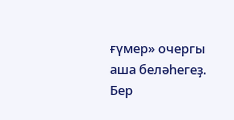ғүмер» очергы аша беләһегеҙ. Бер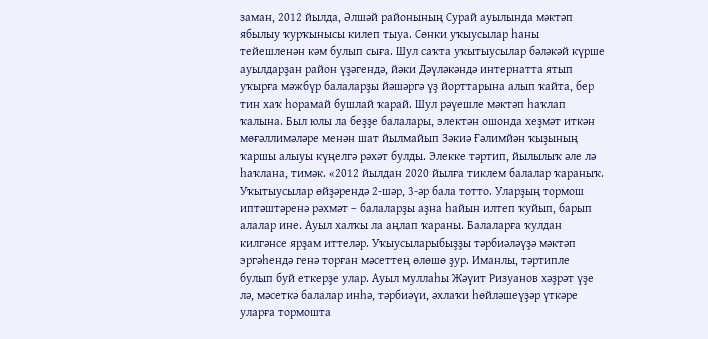заман, 2012 йылда, Әлшәй районының Сурай ауылында мәктәп ябылыу ҡурҡынысы килеп тыуа. Сөнки уҡыусылар һаны тейешленән кәм булып сыға. Шул саҡта уҡытыусылар бәләкәй күрше ауылдарҙан район үҙәгендә, йәки Дәүләкәндә интернатта ятып уҡырға мәжбүр балаларҙы йәшәргә үҙ йорттарына алып ҡайта, бер тин хаҡ һорамай бушлай ҡарай. Шул рәүешле мәктәп һаҡлап ҡалына. Был юлы ла беҙҙе балалары, электән ошонда хеҙмәт иткән мөғәллимәләре менән шат йылмайып Зәкиә Ғәлимйән ҡыҙының ҡаршы алыуы күңелгә рәхәт булды. Элекке тәртип, йылылыҡ әле лә һаҡлана, тимәк. «2012 йылдан 2020 йылға тиклем балалар ҡараныҡ. Уҡытыусылар өйҙәрендә 2-шәр, 3-әр бала тотто. Уларҙың тормош иптәштәренә рәхмәт – балаларҙы аҙна һайын илтеп ҡуйып, барып алалар ине. Ауыл халҡы ла аңлап ҡараны. Балаларға ҡулдан килгәнсе ярҙам иттеләр. Уҡыусыларыбыҙҙы тәрбиәләүҙә мәктәп эргәһендә генә торған мәсеттең өлөшө ҙур. Иманлы, тәртипле булып буй еткерҙе улар. Ауыл муллаһы Жәүит Ризуанов хәҙрәт үҙе лә, мәсеткә балалар инһә, тәрбиәүи, әхлаҡи һөйләшеүҙәр үткәре уларға тормошта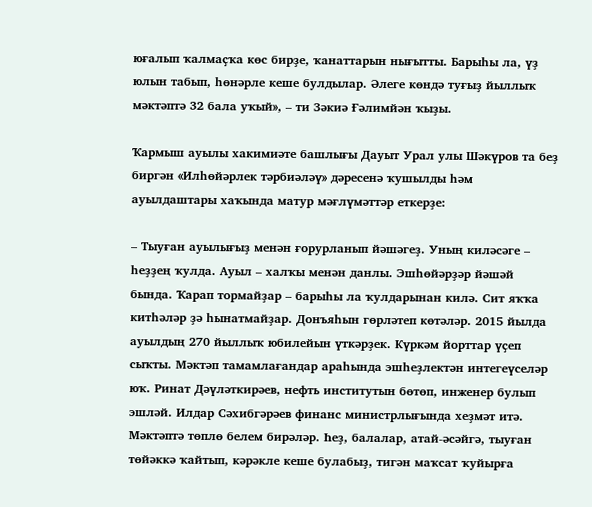юғалып ҡалмаҫҡа көс бирҙе, ҡанаттарын нығытты. Барыһы ла, үҙ юлын табып, һөнәрле кеше булдылар. Әлеге көндә туғыҙ йыллыҡ мәктәптә 32 бала уҡый», – ти Зәкиә Ғәлимйән ҡыҙы.

Ҡармыш ауылы хакимиәте башлығы Дауыт Урал улы Шәкүров та беҙ биргән «Илһөйәрлек тәрбиәләү» дәресенә ҡушылды һәм ауылдаштары хаҡында матур мәғлүмәттәр еткерҙе:

– Тыуған ауылығыҙ менән ғорурланып йәшәгеҙ. Уның киләсәге – һеҙҙең ҡулда. Ауыл – халҡы менән данлы. Эшһөйәрҙәр йәшәй бында. Ҡарап тормайҙар – барыһы ла ҡулдарынан килә. Сит яҡҡа китһәләр ҙә һынатмайҙар. Донъяһын гөрләтеп көтәләр. 2015 йылда ауылдың 270 йыллыҡ юбилейын үткәрҙек. Күркәм йорттар үҫеп сыҡты. Мәктәп тамамлағандар араһында эшһеҙлектән интегеүселәр юҡ. Ринат Дәүләткирәев, нефть институтын бөтөп, инженер булып эшләй. Илдар Сәхибгәрәев финанс министрлығында хеҙмәт итә. Мәктәптә төплө белем бирәләр. Һеҙ, балалар, атай-әсәйгә, тыуған төйәккә ҡайтып, кәрәкле кеше булабыҙ, тигән маҡсат ҡуйырға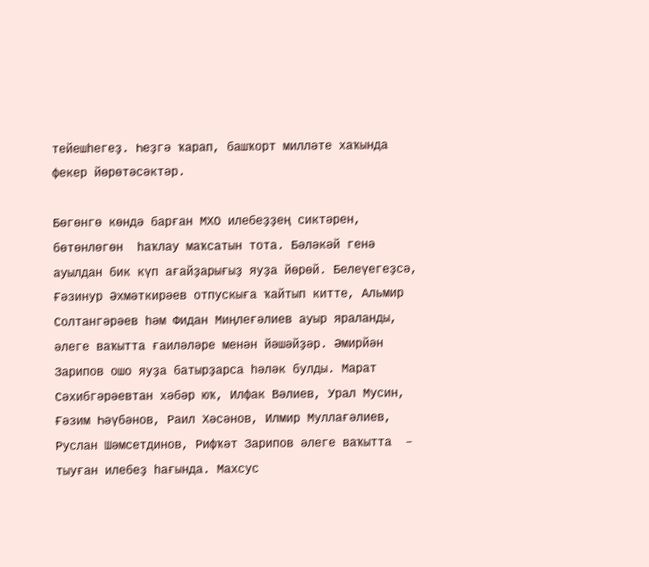тейешһегеҙ. Һеҙгә ҡарап, башҡорт милләте хаҡында фекер йөрөтәсәктәр.

Бөгөнгө көндә барған МХО илебеҙҙең сиктәрен, бөтөнлөгөн  һаҡлау маҡсатын тота. Бәләкәй генә ауылдан бик күп ағайҙарығыҙ яуҙа йөрөй. Белеүегеҙсә, Ғәзинур Әхмәткирәев отпускыға ҡайтып китте, Альмир Солтангәрәев һәм Фидан Миңлеғәлиев ауыр яраланды, әлеге ваҡытта ғаиләләре менән йәшәйҙәр. Әмирйән Зарипов ошо яуҙа батырҙарса һәләк булды. Марат Сәхибгәрәевтан хәбәр юҡ, Илфак Вәлиев, Урал Мусин, Ғәзим Һәүбәнов, Раил Хәсәнов, Илмир Муллағәлиев, Руслан Шәмсетдинов, Рифҡәт Зарипов әлеге ваҡытта  – тыуған илебеҙ һағында. Махсус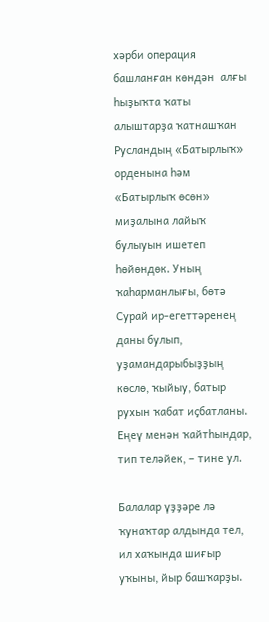хәрби операция башланған көндән  алғы һыҙыҡта ҡаты алыштарҙа ҡатнашҡан Русландың «Батырлыҡ» орденына һәм «Батырлыҡ өсөн» миҙалына лайыҡ булыуын ишетеп һөйөндөк. Уның ҡаһарманлығы, бөтә Сурай ир-егеттәренең даны булып, уҙамандарыбыҙҙың көслө, ҡыйыу, батыр рухын ҡабат иҫбатланы. Еңеү менән ҡайтһындар, тип теләйек, – тине ул.

Балалар үҙҙәре лә ҡунаҡтар алдында тел, ил хаҡында шиғыр уҡыны, йыр башҡарҙы.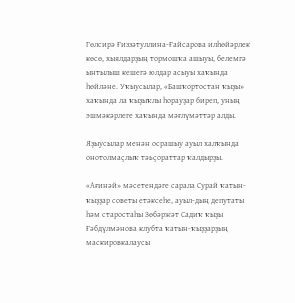Гөлсирә Ғиззәтуллина-Ғайсарова илһөйәрлек көсө, хыялдарҙың тормошҡа ашыуы, белемгә ынтылыш кешегә юлдар асыуы хаҡында һөйләне. Уҡыусылар, «Башҡортостан ҡыҙы» хаҡында ла ҡыҙыҡлы һорауҙар биреп, уның эшмәкәрлеге хаҡында мәғлүмәттәр алды.

Яҙыусылар менән осрашыу ауыл халҡында онотолмаҫлыҡ тәьҫораттар ҡалдырҙы.

«Ағинәй» мәсетендәге сарала Сурай ҡатын-ҡыҙҙар советы етәксеһе, ауыл-дың депутаты һәм старостаһы Зөбәржәт Садиҡ ҡыҙы Ғәбдүлмәнова клубта ҡатын-ҡыҙҙарҙың маскировкалаусы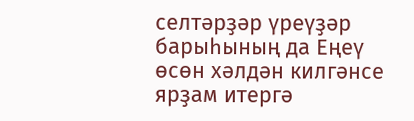селтәрҙәр үреүҙәр  барыһының да Еңеү өсөн хәлдән килгәнсе ярҙам итергә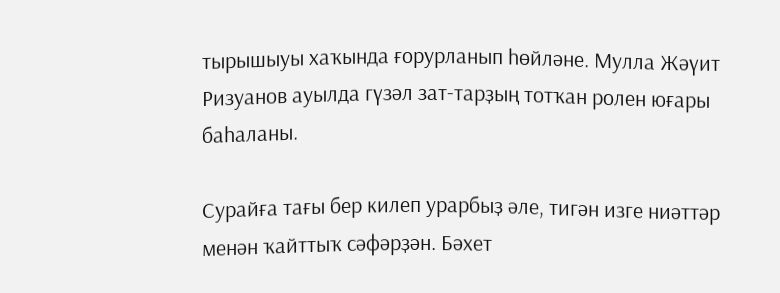тырышыуы хаҡында ғорурланып һөйләне. Мулла Жәүит Ризуанов ауылда гүзәл зат-тарҙың тотҡан ролен юғары баһаланы.

Сурайға тағы бер килеп урарбыҙ әле, тигән изге ниәттәр менән ҡайттыҡ сәфәрҙән. Бәхет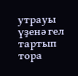утрауы үҙенә гел тартып тора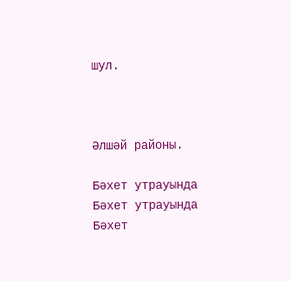шул.



Әлшәй районы.

Бәхет утрауында
Бәхет утрауында
Бәхет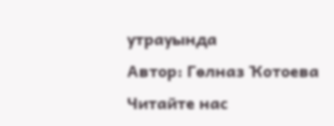утрауында
Автор: Гөлназ Ҡотоева
Читайте нас